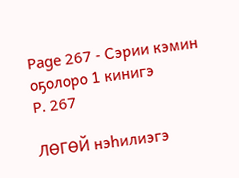Page 267 - Сэрии кэмин оҕолоро 1 кинигэ
P. 267

ЛӨГӨЙ нэһилиэгэ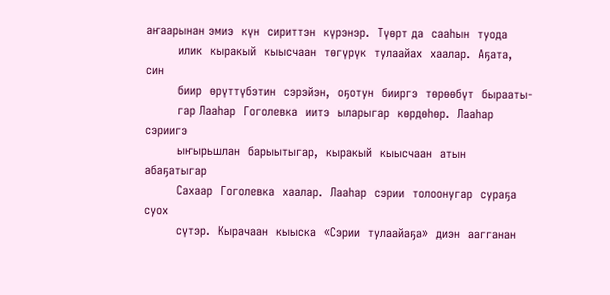аҥаарынан эмиэ  күн  сириттэн  күрэнэр.  Түөрт да  сааһын  туода
        илик  кыракый  кыысчаан  төгүрүк  тулаайах  хаалар.  Аҕата,  син
        биир  өрүттүбэтин  сэрэйэн,  оҕотун  бииргэ  төрөөбүт  бырааты-
        гар Лааһар  Гоголевка  иитэ  ыларыгар  көрдөһөр.  Лааһар  сэриигэ
        ыҥырьшлан  барыытыгар,  кыракый  кыысчаан  атын  абаҕатыгар
        Сахаар  Гоголевка  хаалар.  Лааһар  сэрии  толоонугар  сураҕа  суох
        сүтэр.  Кырачаан  кыыска  «Сэрии  тулаайаҕа»  диэн  аагганан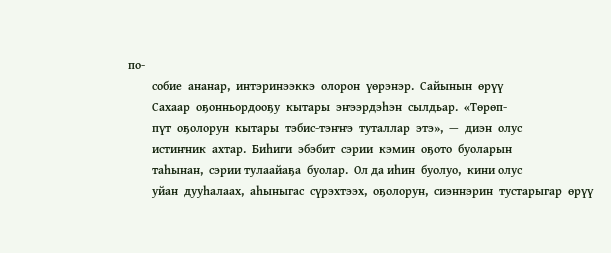по-
        собие  ананар,  интэринээккэ  олорон  үөрэнэр.  Сайынын  өрүү
        Сахаар  оҕонньордооҕу  кытары  эҥээрдэһэн  сылдьар.  «Төрөп-
        пүт  оҕолорун  кытары  тэбис-тэҥҥэ  туталлар  этэ»,  —  диэн  олус
        истиҥник  ахтар.  Биһиги  эбэбит  сэрии  кэмин  оҕото  буоларын
        таһынан,  сэрии тулаайаҕа  буолар.  Ол да иһин  буолуо,  кини олус
        уйан  дууһалаах,  аһыныгас  сүрэхтээх,  оҕолорун,  сиэннэрин  тустарыгар  өрүү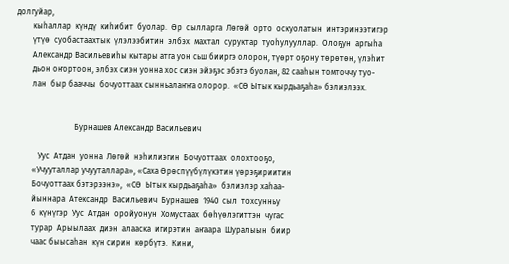долгуйар,
        кыһаллар  күндү  киһибит  буолар.  Өр  сылларга  Лөгөй  орто  оскуолатын  интэринээтигэр
        үтүө  суобастаахтык  үлэлээбитин  элбэх  махтал  суруктар  туоһулууллар.  Олоҕун  аргыһа
        Александр Васильевиһы кытары атга уон сьш бииргэ олорон, түөрт оҕону төрөтөн, үлэһит
        дьон оҥортоон, элбэх сиэн уонна хос сиэн эйэҕэс эбэтэ буолан, 82 сааһын томточчу туо-
        лан  быр бааччы  бочуоттаах сынньалаҥҥа олорор.  «СӨ Ытык кырдьаҕаһа» бэлиэлээх.


                             Бурнашев Александр Васильевич

           Уус  Атдан  уонна  Лөгөй  нэһилиэгин  Бочуоттаах  олохтооҕо,
        «Учууталлар учууталлара», «Саха Өрөспүүбүлүкэтин үөрэҕириитин
        Бочуоттаах бэтэрээнэ»,  «СӨ  Ытык кырдьаҕаһа»  бэлиэлэр хаһаа-
        йыннара  Атександр  Васильевич  Бурнашев  1940  сыл  тохсунньу
        6  күнүгэр  Уус  Атдан  оройуонун  Хомустаах  бөһүөлэгиттэн  чугас
        турар  Арыылаах  диэн  алааска  игирэтин  аҥаара  Шуралыын  биир
        чаас быысаһан  күн сирин  көрбүтэ.  Кини,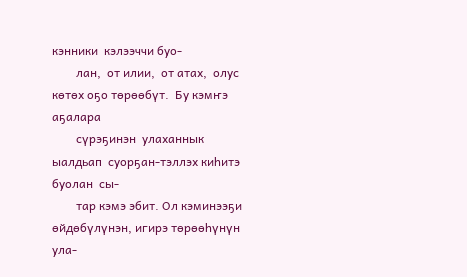кэнники  кэлээччи буо-
        лан,  от илии,  от атах,  олус  көтөх оҕо төрөөбүт.  Бу кэмҥэ  аҕалара
        сүрэҕинэн  улаханнык  ыалдьап  суорҕан-тэллэх киһитэ  буолан  сы-
        тар кэмэ эбит. Ол кэминээҕи өйдөбүлүнэн, игирэ төрөөһүнүн ула-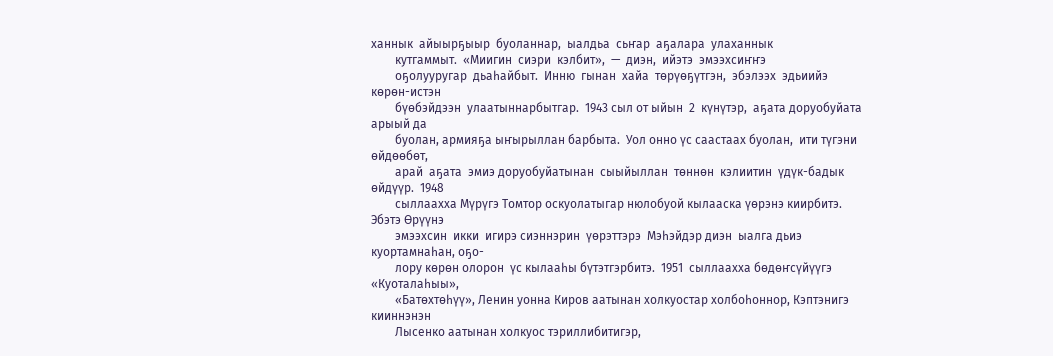ханнык  айыырҕыыр  буоланнар,  ыалдьа  сьҥар  аҕалара  улаханнык
        кутгаммыт.  «Миигин  сиэри  кэлбит»,  —  диэн,  ийэтэ  эмээхсиҥҥэ
        оҕолууругар  дьаһайбыт.  Инню  гынан  хайа  төрүөҕүтгэн,  эбэлээх  эдьиийэ  көрөн-истэн
        бүөбэйдээн  улаатыннарбытгар.  1943 сыл от ыйын  2  күнүтэр,  аҕата доруобуйата арыый да
        буолан, армияҕа ыҥырыллан барбыта.  Уол онно үс саастаах буолан,  ити түгэни өйдөөбөт,
        арай  аҕата  эмиэ доруобуйатынан  сыыйыллан  төннөн  кэлиитин  үдүк-бадык  өйдүүр.  1948
        сыллаахха Мүрүгэ Томтор оскуолатыгар нюлобуой кылааска үөрэнэ киирбитэ. Эбэтэ Өрүүнэ
        эмээхсин  икки  игирэ сиэннэрин  үөрэттэрэ  Мэһэйдэр диэн  ыалга дьиэ куортамнаһан, оҕо-
        лору көрөн олорон  үс кылааһы бүтэтгэрбитэ.  1951  сыллаахха бөдөҥсүйүүгэ «Куоталаһыы»,
        «Батөхтөһүү», Ленин уонна Киров аатынан холкуостар холбоһоннор, Кэптэнигэ кииннэнэн
        Лысенко аатынан холкуос тэриллибитигэр,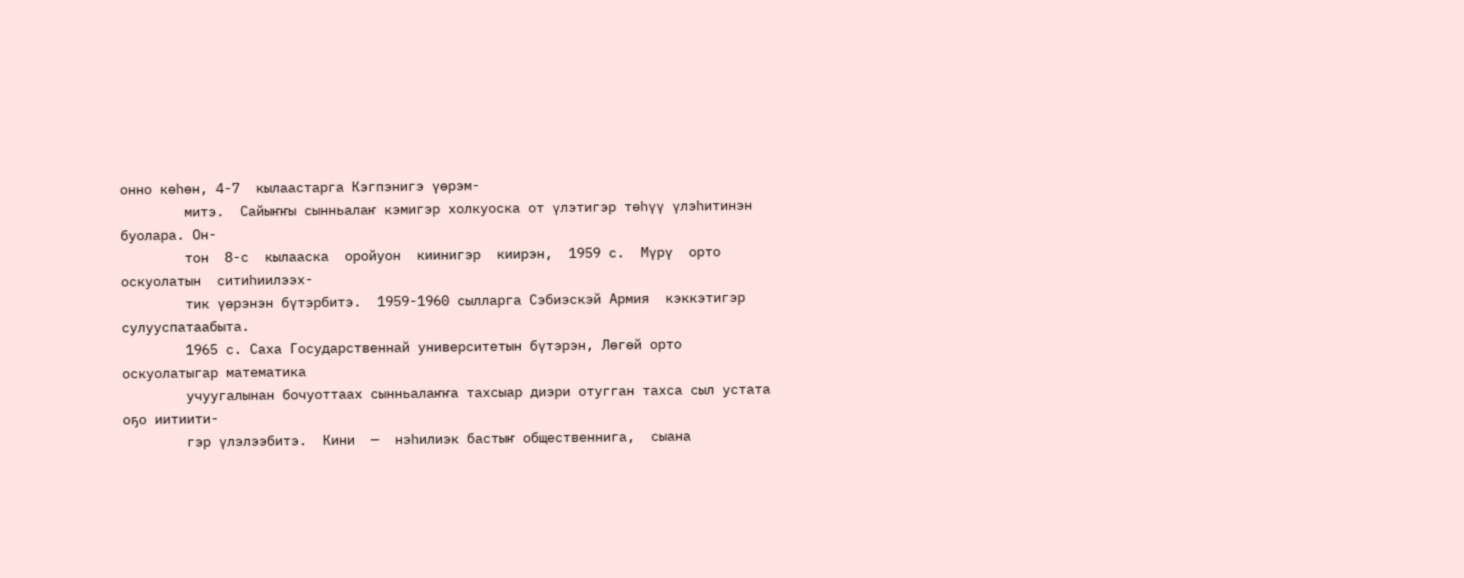онно көһөн, 4-7  кылаастарга Кэгпэнигэ үөрэм-
        митэ.  Сайыҥҥы сынньалаҥ кэмигэр холкуоска от үлэтигэр төһүү үлэһитинэн буолара. Он-
        тон  8-с  кылааска  оройуон  киинигэр  киирэн,  1959 с.  Мүрү  орто оскуолатын  ситиһиилээх-
        тик үөрэнэн бүтэрбитэ.  1959-1960 сылларга Сэбиэскэй Армия  кэккэтигэр сулууспатаабыта.
        1965 с. Саха Государственнай университетын бүтэрэн, Лөгөй орто оскуолатыгар математика
        учуугалынан бочуоттаах сынньалаҥҥа тахсыар диэри отугган тахса сыл устата оҕо иитиити-
        гэр үлэлээбитэ.  Кини  —  нэһилиэк бастыҥ общественнига,  сыана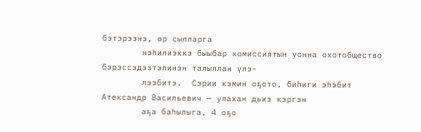бэтэрээнэ, өр сылларга
        нэһилиэккэ быыбар комиссиятын уонна охотобщество бэрэссэдээтэлинэн талыллан үлэ-
        лээбитэ.  Сэрии кэмин оҕото, биһиги эһэбит Атександр Васильевич — улахан дьиэ кэргэн
        аҕа баһылыга, 4 оҕо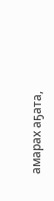амарах аҕата,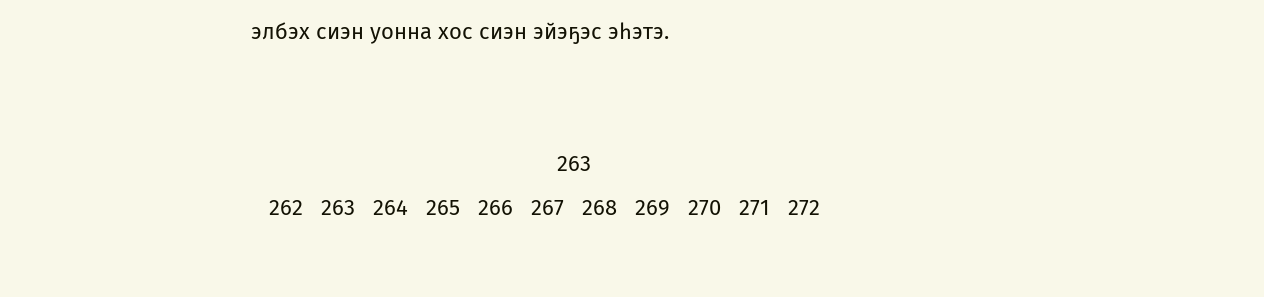элбэх сиэн уонна хос сиэн эйэҕэс эһэтэ.


                                                   263
   262   263   264   265   266   267   268   269   270   271   272